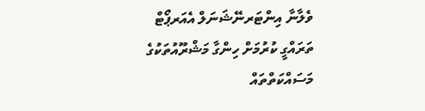ވެލާނާ އިންޓަރނޭޝަނަލް އެއަރޕޯޓް ތަރައްގީ ކުރުމަށް ހިންގާ މަޝްރޫއުތަކުގެ މަސައްކަތްތައް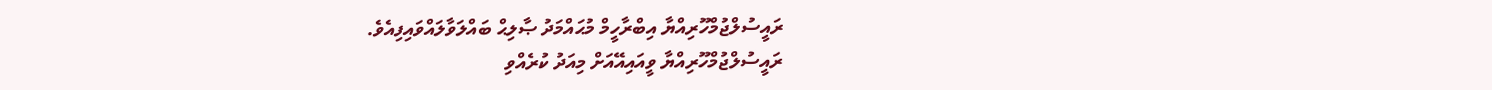ރައީސުލްޖުމްހޫރިއްޔާ އިބްރާހީމް މުޙައްމަދު ޞާލިޙް ބައްލަވާލައްވައިފިއެވެ.
ރައީސުލްޖުމްހޫރިއްޔާ ވީއައިއޭއަށް މިއަދު ކުރެއްވި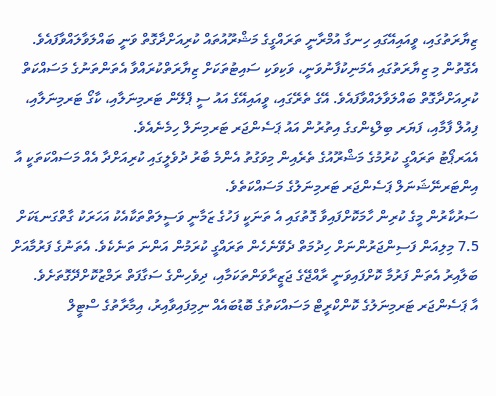ޒިޔާރަތުގައި، ވީއައިއޭގައި ހިނގާ އުމްރާނީ ތަރައްގީގެ މަޝްރޫއުތައް ކުރިއަށްދާގޮތް ވަނީ ބައްލަވާލައްވާފައެވެ. އެގޮތުން މި ޒިޔާރަތުގައި އެމަނިކުފާނުވަނީ، ވަކިވަކި ސައިޓުތަކަށް ޒިޔާރަތްކުރައްވާ އެތަންތަނުގެ މަސައްކަތް ކުރިއަށްދާގޮތް ބައްލަވާލައްވާފައެވެ. އޭގެ ތެރޭގައި، ވީއައިއޭގެ އައު ސީ ޕްލޭން ޓަރމިނަލާއި، ކާގޯ ޓަރމިނަލާއި، ފިއުލް ފާމާއި، ފަޔަރ ބިލްޑިންގގެ އިތުރުން އައު ޕަސެންޖަރ ޓަރމިނަލް ހިމެނެއެވެ.
އެއަރޕޯޓު ތަރައްގީ ކުރުމުގެ މަޝްރޫއުގެ ތެރެއިން މިވަގުތު އެންމެ ބާރު ދުވެލީގައި ކުރިއަށްދާ އެއް މަސައްކަތަކީ އާ އިންޓަރނޭޝަނަލް ޕަސެންޖަރ ޓަރމިނަލުގެ މަސައްކަތެވެ.
ސަރުކާރުން މީގެ ކުރިން ހާމަކޮށްފައިވާ ގޮތުގައި އެ ތަނަކީ ފަހުގެ ޒަމާނީ ވަސީލަތްތަކާއެކު އަހަރަކު ގާތްގަނޑަކަށް 7.5 މިލިއަން ފަސިންޖަރުންނަށް ހިދުމަތް ދެވޭނެހެން ތަރައްގީ ކުރަމުން އަންނަ ތަނެކެވެ. އެތަނުގެ ފަރުމާއަށް ބަލާއިރު އެތަން ފަރުމާ ކޮށްފައިވަނީ ރާއްޖޭގެ ޖަޒީރާވަންތަކަމާއި، ދިވެހިންގެ ސަގާފަތް ރަމްޒުކޮށްދޭގޮތަށެވެ.
އާ ޕަސެންޖަރ ޓަރމިނަލުގެ ކޮންކްރީޓް މަސައްކަތުގެ ބޮޑުބައެއް ނިމިފައިވާއިރު، އިމާރާތުގެ ސްޓީލް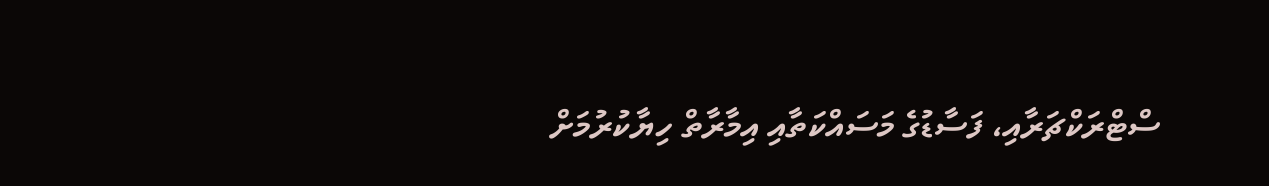ސްޓްރަކްޗަރާއި، ފަސާޑުގެ މަސައްކަތާއި އިމާރާތް ހިޔާކުރުމަށް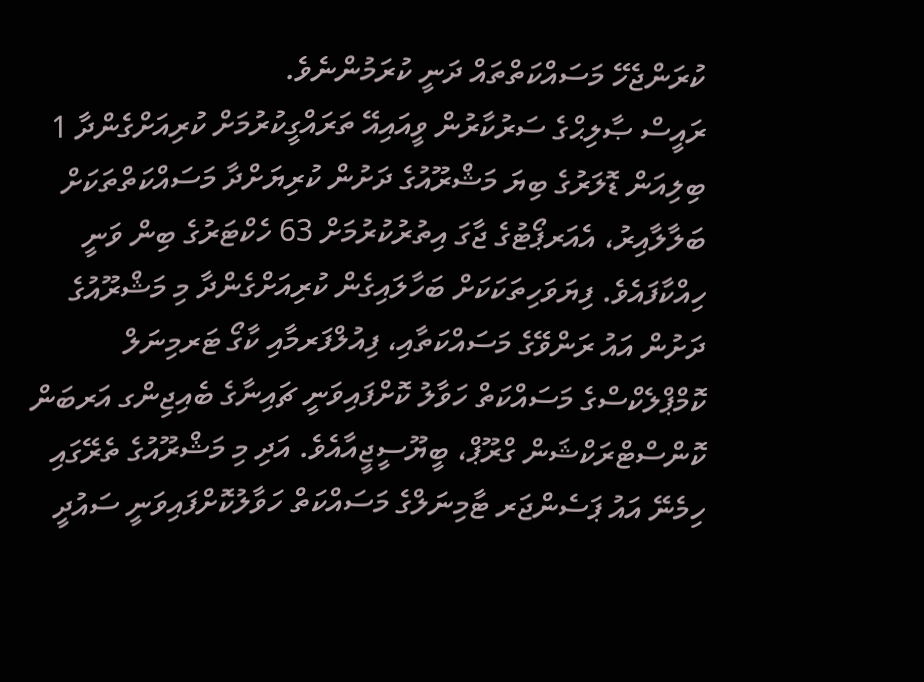ކުރަންޖެހޭ މަސައްކަތްތައް ދަނީ ކުރަމުންނެވެ.
ރައީސް ޞާލިޙްގެ ސަރުކާރުން ވީއައިއޭ ތަރައްގީކުރުމަށް ކުރިއަށްގެންދާ 1 ބިލިއަން ޑޮލަރުގެ ބިޔަ މަޝްރޫއުގެ ދަށުން ކުރިޔަށްދާ މަސައްކަތްތަކަށް ބަލާލާއިރު، އެއަރޕޯޓުގެ ޖާގަ އިތުރުކުރުމަށް 63 ހެކްޓަރުގެ ބިން ވަނީ ހިއްކާފައެވެ. ފިޔަވަހިތަކަކަށް ބަހާލައިގެން ކުރިއަށްގެންދާ މި މަޝްރޫއުގެ ދަށުން އައު ރަންވޭގެ މަސައްކަތާއި، ފިއުލްފަރމާއި ކާގޯ ޓަރމިނަލް ކޮމްޕްލެކްސްގެ މަސައްކަތް ހަވާލު ކޮށްފައިވަނީ ޗައިނާގެ ބެއިޖިންގ އަރބަން ކޮންސްޓްރަކްޝަން ގްރޫޕް، ބީޔޫސީޖީއާއެވެ. އަދި މި މަޝްރޫއުގެ ތެރޭގައި ހިމެނޭ އައު ޕަސެންޖަރ ޓާމިނަލްގެ މަސައްކަތް ހަވާލުކޮށްފައިވަނީ ސައުދީ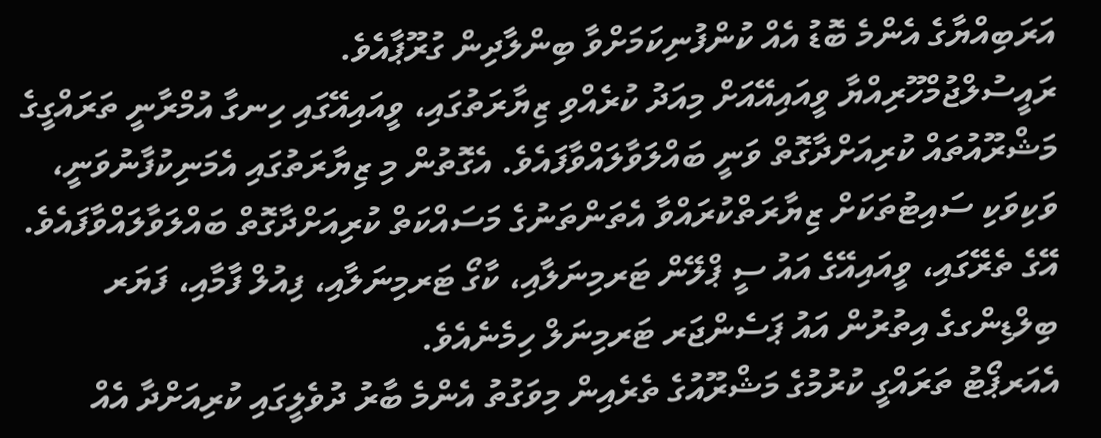އަރަބިއްޔާގެ އެންމެ ބޮޑު އެއް ކުންފުނިކަމަށްވާ ބިންލާދިން ގުރޫޕާއެވެ.
ރައީސުލްޖުމްހޫރިއްޔާ ވީއައިއޭއަށް މިއަދު ކުރެއްވި ޒިޔާރަތުގައި، ވީއައިއޭގައި ހިނގާ އުމްރާނީ ތަރައްގީގެ މަޝްރޫއުތައް ކުރިއަށްދާގޮތް ވަނީ ބައްލަވާލައްވާފައެވެ. އެގޮތުން މި ޒިޔާރަތުގައި އެމަނިކުފާނުވަނީ، ވަކިވަކި ސައިޓުތަކަށް ޒިޔާރަތްކުރައްވާ އެތަންތަނުގެ މަސައްކަތް ކުރިއަށްދާގޮތް ބައްލަވާލައްވާފައެވެ. އޭގެ ތެރޭގައި، ވީއައިއޭގެ އައު ސީ ޕްލޭން ޓަރމިނަލާއި، ކާގޯ ޓަރމިނަލާއި، ފިއުލް ފާމާއި، ފަޔަރ ބިލްޑިންގގެ އިތުރުން އައު ޕަސެންޖަރ ޓަރމިނަލް ހިމެނެއެވެ.
އެއަރޕޯޓު ތަރައްގީ ކުރުމުގެ މަޝްރޫއުގެ ތެރެއިން މިވަގުތު އެންމެ ބާރު ދުވެލީގައި ކުރިއަށްދާ އެއް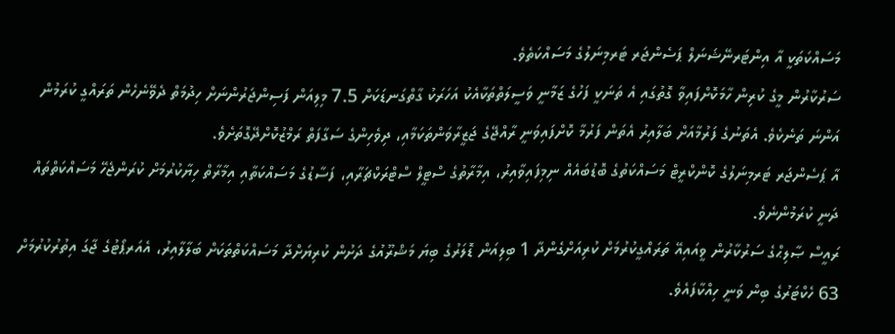މަސައްކަތަކީ އާ އިންޓަރނޭޝަނަލް ޕަސެންޖަރ ޓަރމިނަލުގެ މަސައްކަތެވެ.
ސަރުކާރުން މީގެ ކުރިން ހާމަކޮށްފައިވާ ގޮތުގައި އެ ތަނަކީ ފަހުގެ ޒަމާނީ ވަސީލަތްތަކާއެކު އަހަރަކު ގާތްގަނޑަކަށް 7.5 މިލިއަން ފަސިންޖަރުންނަށް ހިދުމަތް ދެވޭނެހެން ތަރައްގީ ކުރަމުން އަންނަ ތަނެކެވެ. އެތަނުގެ ފަރުމާއަށް ބަލާއިރު އެތަން ފަރުމާ ކޮށްފައިވަނީ ރާއްޖޭގެ ޖަޒީރާވަންތަކަމާއި، ދިވެހިންގެ ސަގާފަތް ރަމްޒުކޮށްދޭގޮތަށެވެ.
އާ ޕަސެންޖަރ ޓަރމިނަލުގެ ކޮންކްރީޓް މަސައްކަތުގެ ބޮޑުބައެއް ނިމިފައިވާއިރު، އިމާރާތުގެ ސްޓީލް ސްޓްރަކްޗަރާއި، ފަސާޑުގެ މަސައްކަތާއި އިމާރާތް ހިޔާކުރުމަށް ކުރަންޖެހޭ މަސައްކަތްތައް ދަނީ ކުރަމުންނެވެ.
ރައީސް ޞާލިޙްގެ ސަރުކާރުން ވީއައިއޭ ތަރައްގީކުރުމަށް ކުރިއަށްގެންދާ 1 ބިލިއަން ޑޮލަރުގެ ބިޔަ މަޝްރޫއުގެ ދަށުން ކުރިޔަށްދާ މަސައްކަތްތަކަށް ބަލާލާއިރު، އެއަރޕޯޓުގެ ޖާގަ އިތުރުކުރުމަށް 63 ހެކްޓަރުގެ ބިން ވަނީ ހިއްކާފައެވެ.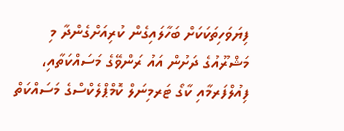ފިޔަވަހިތަކަކަށް ބަހާލައިގެން ކުރިއަށްގެންދާ މި މަޝްރޫއުގެ ދަށުން އައު ރަންވޭގެ މަސައްކަތާއި، ފިއުލްފަރމާއި ކާގޯ ޓަރމިނަލް ކޮމްޕްލެކްސްގެ މަސައްކަތް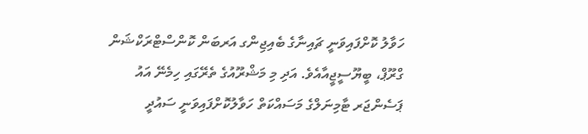ހަވާލު ކޮށްފައިވަނީ ޗައިނާގެ ބެއިޖިންގ އަރބަން ކޮންސްޓްރަކްޝަން ގްރޫޕް، ބީޔޫސީޖީއާއެވެ. އަދި މި މަޝްރޫއުގެ ތެރޭގައި ހިމެނޭ އައު ޕަސެންޖަރ ޓާމިނަލްގެ މަސައްކަތް ހަވާލުކޮށްފައިވަނީ ސައުދީ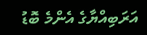އަރަބިއްޔާގެ އެންމެ ބޮޑު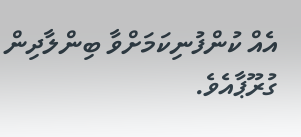އެއް ކުންފުނިކަމަށްވާ ބިންލާދިން ގުރޫޕާއެވެ.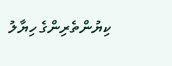ކިޔުންތެރިންގެ ހިޔާލު